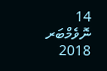14 ނޮވެމްބަރ 2018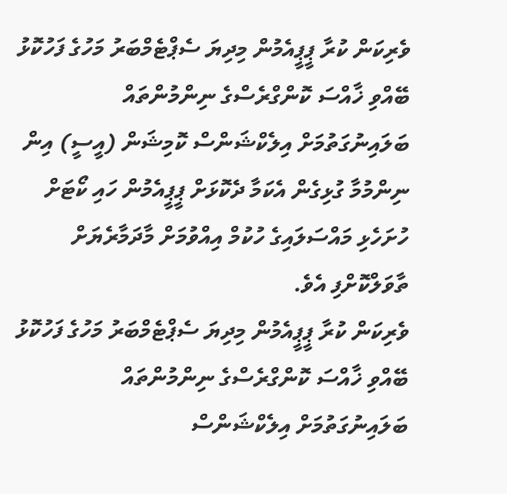ވެރިކަން ކުރާ ޕީޕީއެމުން މިދިޔަ ސެޕްޓެމްބަރު މަހުގެ ފަހުކޮޅު ބޭއްވި ޚާއްސަ ކޮންގްރެސްގެ ނިންމުންތައް ބަލައިނުގަތުމަށް އިލެކްޝަންސް ކޮމިޝަން (އީސީ) އިން ނިންމުމާ ގުޅިގެން އެކަމާ ދެކޮޅަށް ޕީޕީއެމުން ހައި ކޯޓަށް ހުށަހެޅި މައްސަލައިގެ ހުކުމް އިއްވުމަށް މާދަމާރެޔަށް ތާވަލްކޮށްފި އެވެ.
ވެރިކަން ކުރާ ޕީޕީއެމުން މިދިޔަ ސެޕްޓެމްބަރު މަހުގެ ފަހުކޮޅު ބޭއްވި ޚާއްސަ ކޮންގްރެސްގެ ނިންމުންތައް ބަލައިނުގަތުމަށް އިލެކްޝަންސް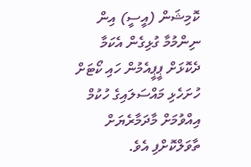ކޮމިޝަން (އީސީ) އިން ނިންމުމާ ގުޅިގެން އެކަމާ ދެކޮޅަށް ޕީޕީއެމުން ހައި ކޯޓަށް ހުށަހެޅި މައްސަލައިގެ ހުކުމް އިއްވުމަށް މާދަމާރެޔަށް ތާވަލްކޮށްފި އެވެ.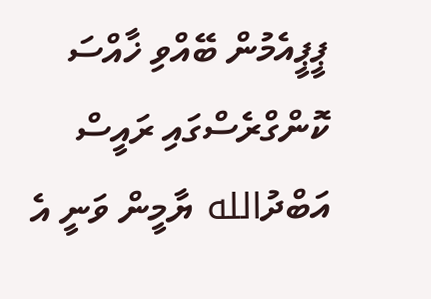ޕީޕީއެމުން ބޭއްވި ޚާއްސަ ކޮންގްރެސްގައި ރައީސް އަބްދުالله ޔާމީން ވަނީ އެ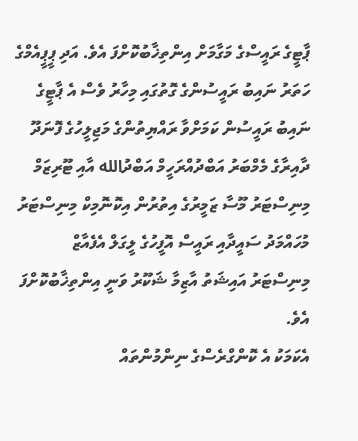ޕާޓީގެ ރައީސްގެ މަގާމަށް އިންތިޚާބުކޮށްފަ އެވެ. އަދި ޕީޕީއެމްގެ ހަތަރު ނައިބު ރައީސުންގެ ގޮތުގައި މިހާރު ވެސް އެ ޕާޓީގެ ނައިބު ރައީސުން ކަމަށްވާ ރައްޔިތުންގެ މަޖިލީހުގެ ފޮނަދޫ ދާއިރާގެ މެމްބަރު އަބްދުއްރަހީމް އަބްދުالله އާއި ޓޫރިޒަމް މިނިސްޓަރު މޫސާ ޒަމީރުގެ އިތުރުން އިކޮނޮމިކް މިނިސްޓަރު މުހައްމަދު ސައީދާއި ރައީސް އޮފީހުގެ ލީގަލް އެފެއާޒް މިނިސްޓަރު އައިޝަތު އާޒިމާ ޝަކޫރު ވަނީ އިންތިޚާބުކޮށްފަ އެވެ.
އެކަމަކު އެ ކޮންގްރެސްގެ ނިންމުންތައް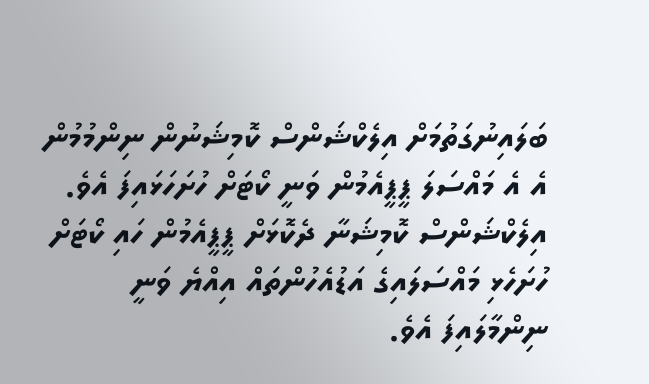ބަލައިނުގަތުމަށް އިލެކްޝަންސް ކޮމިޝަނުން ނިންމުމުން އެ އެ މައްސަލަ ޕީޕީއެމުން ވަނީ ކޯޓަށް ހުށަހަޅައިފަ އެވެ. އިލެކްޝަންސް ކޮމިޝަނާ ދެކޮޅަށް ޕީޕީއެމުން ހައި ކޯޓަށް ހުށަހެޅި މައްސަލައިގެ އަޑުއެހުންތައް އިއްޔެ ވަނީ ނިންމާލައިފަ އެވެ.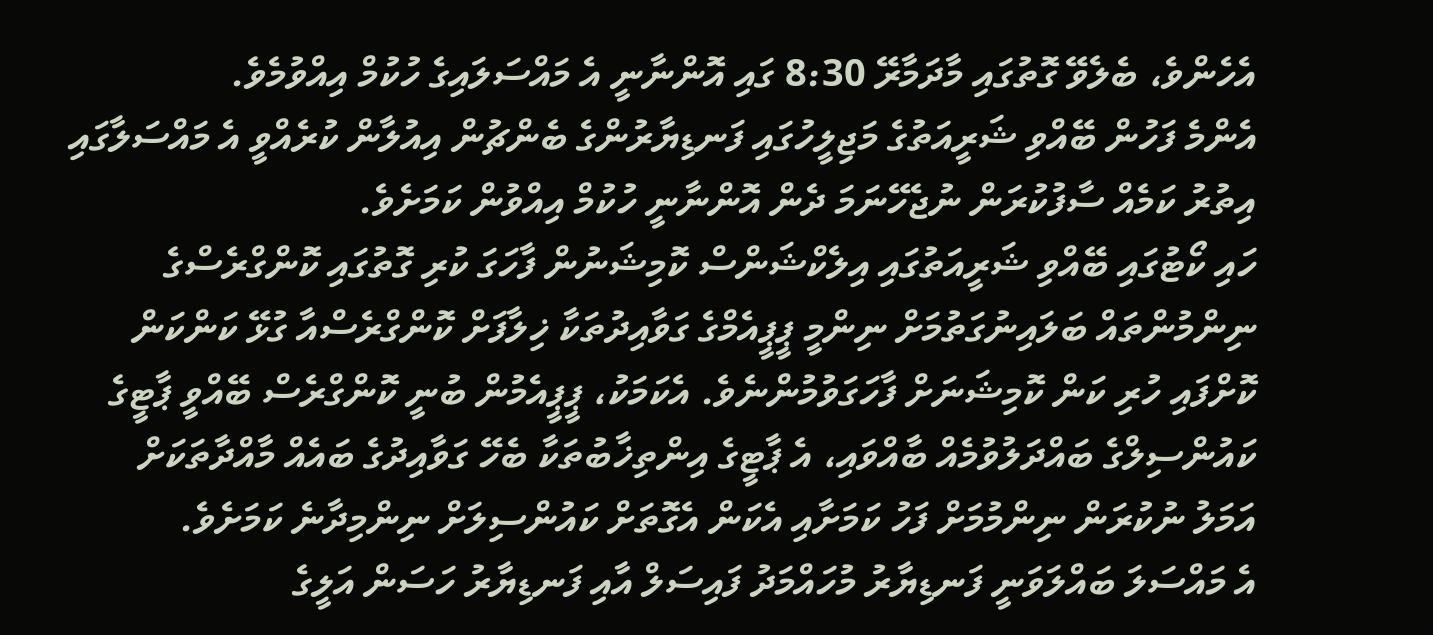އެހެންވެ، ބެލެވޭ ގޮތުގައި މާދަމާރޭ 8:30 ގައި އޮންނާނީ އެ މައްސަލައިގެ ހުކުމް އިއްވުމެވެ.
އެންމެ ފަހުން ބޭއްވި ޝަރީއަތުގެ މަޖިލީހުގައި ފަނޑިޔާރުންގެ ބެންޗުން އިއުލާން ކުރެއްވީ އެ މައްސަލާގައި އިތުރު ކަމެއް ސާފުކުރަން ނުޖެހޭނަމަ ދެން އޮންނާނީ ހުކުމް އިއްވުން ކަމަށެވެ.
ހައި ކޯޓުގައި ބޭއްވި ޝަރީއަތުގައި އިލެކްޝަންސް ކޮމިޝަނުން ފާހަގަ ކުރި ގޮތުގައި ކޮންގްރެސްގެ ނިންމުންތައް ބަލައިނުގަތުމަށް ނިންމީ ޕީޕީއެމްގެ ގަވާއިދުތަކާ ޚިލާފަށް ކޮންގްރެސްއާ ގުޅޭ ކަންކަން ކޮށްފައި ހުރި ކަން ކޮމިޝަނަށް ފާހަގަވުމުންނެވެ. އެކަމަކު، ޕީޕީއެމުން ބުނީ ކޮންގްރެސް ބޭއްވީ ޕާޓީގެ ކައުންސިލްގެ ބައްދަލުވުމެއް ބާއްވައި، އެ ޕާޓީގެ އިންތިޚާބުތަކާ ބެހޭ ގަވާއިދުގެ ބައެއް މާއްދާތަކަށް އަމަލު ނުކުރަން ނިންމުމަށް ފަހު ކަމަށާއި އެކަން އެގޮތަށް ކައުންސިލަށް ނިންމިދާނެ ކަމަށެވެ.
އެ މައްސަލަ ބައްލަވަނީ ފަނޑިޔާރު މުހައްމަދު ފައިސަލް އާއި ފަނޑިޔާރު ހަސަން އަލީގެ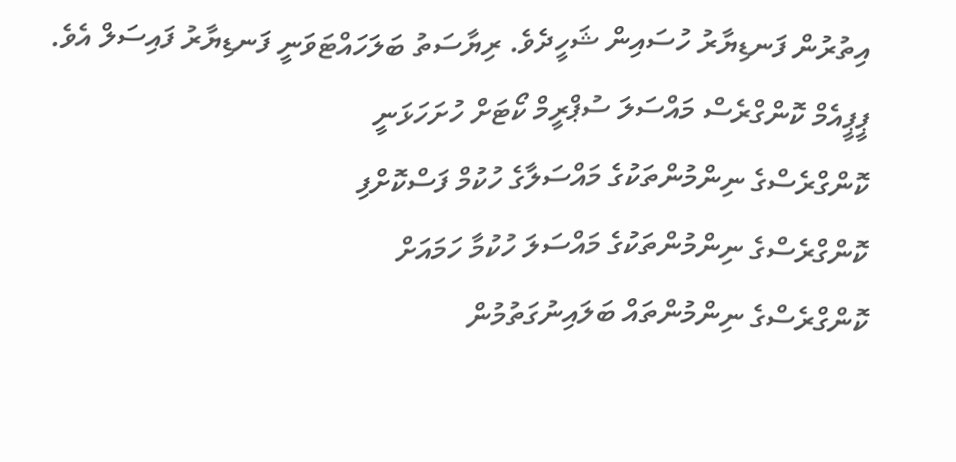އިތުރުން ފަނޑިޔާރު ހުސައިން ޝަހީދެވެ. ރިޔާސަތު ބަލަހައްޓަވަނީ ފަނޑިޔާރު ފައިސަލް އެވެ.
ޕީޕީއެމް ކޮންގްރެސް މައްސަލަ ސުޕްރީމް ކޯޓަށް ހުށަހަޅަނީ
ކޮންގްރެސްގެ ނިންމުންތަކުގެ މައްސަލާގެ ހުކުމް ފަސްކޮށްފި
ކޮންގްރެސްގެ ނިންމުންތަކުގެ މައްސަލަ ހުކުމާ ހަމައަށް
ކޮންގްރެސްގެ ނިންމުންތައް ބަލައިނުގަތުމުން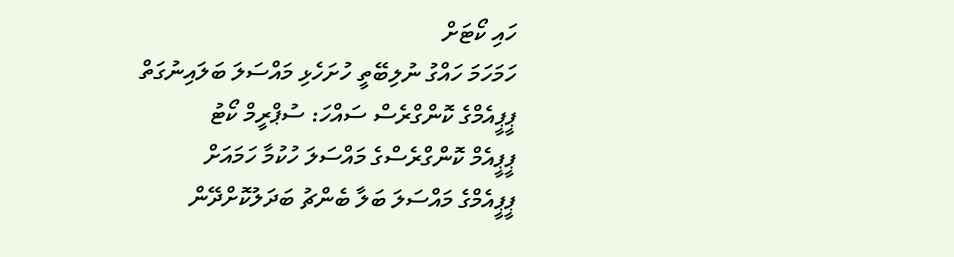ހައި ކޯޓަށް
ހަމަހަމަ ހައްގު ނުލިބޭތީ ހުށަހެޅި މައްސަލަ ބަލައިނުގަތް
ޕީޕީއެމްގެ ކޮންގްރެސް ސައްހަ: ސުޕްރީމް ކޯޓު
ޕީޕީއެމް ކޮންގްރެސްގެ މައްސަލަ ހުކުމާ ހަމައަށް
ޕީޕީއެމްގެ މައްސަލަ ބަލާ ބެންޗު ބަދަލުކޮށްދޭން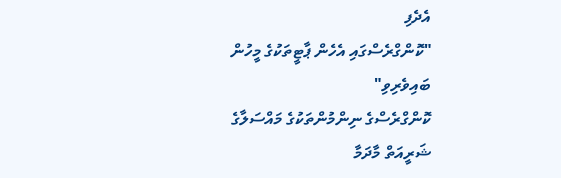އެދެފި
"ކޮންގްރެސްގައި އެހެން ޕާޓީތަކުގެ މީހުން ބައިވެރިވި"
ކޮންގްރެސްގެ ނިންމުންތަކުގެ މައްސަލާގެ ޝަރީއަތް މާދަމާ